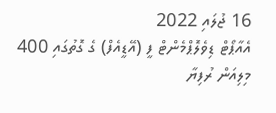16 ޖުލައި 2022
އެއާޕޯޓް ޑިވެލޮޕްމެންޓް ފީ (އޭޑީއެފް) ގެ ގޮތުގައި 400 މިލިއަން ރުފިޔާ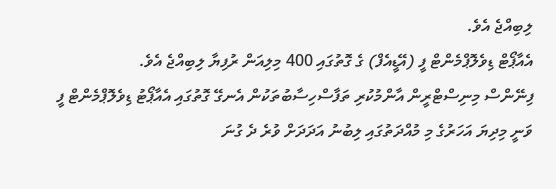ލިބިއްޖެ އެވެ.
އެއާޕޯޓް ޑިވެލޮޕްމެންޓް ފީ (އޭޑީއެފް) ގެ ގޮތުގައި 400 މިލިއަން ރުފިޔާ ލިބިއްޖެ އެވެ.
ފިނޭންސް މިނިސްޓްރީން އާންމުކުރި ތަފާސްހިސާބުތަކުން އެނގޭ ގޮތުގައި އެއާޕޯޓު ޑިވެލޮޕްމެންޓް ފީ ވަނީ މިދިޔަ އަހަރުގެ މި މުއްދަތުގައި ލިބުނު އަދަދަށް ވުރެ ދެ ގުނަ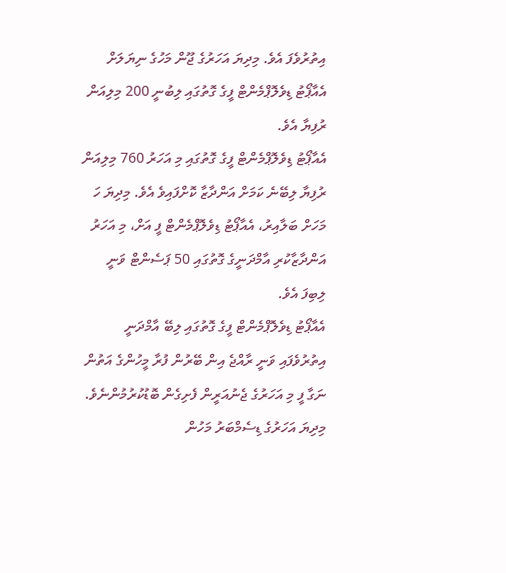އިތުރުވެފަ އެވެ. މިދިޔަ އަހަރުގެ ޖޫން މަހުގެ ނިޔަލަށް އެއާޕޯޓު ޑިވެލޮޕްމެންޓް ފީގެ ގޮތުގައި ލިބުނީ 200 މިލިއަން ރުފިޔާ އެވެ.
އެއާޕޯޓު ޑިވެލޮޕްމެންޓް ފީގެ ގޮތުގައި މި އަހަރު 760 މިލިއަން ރުފިޔާ ލިބޭނެ ކަމަށް އަންދާޒާ ކޮށްފައިވެ އެވެ. މިދިޔަ ހަ މަހަށް ބަލާއިރު، އެއާޕޯޓު ޑިވެލޮޕްމެންޓް ފީ އަށް، މި އަހަރު އަންދާޒާކުރި އާމްދަނީގެ ގޮތުގައި 50 ޕަސެންޓް ވަނީ ލިބިފަ އެވެ.
އެއާޕޯޓު ޑިވެލޮޕްމެންޓް ފީގެ ގޮތުގައި ލިބޭ އާމްދަނީ އިތުރުވެފައި ވަނީ ރާއްޖެ އިން ބޭރުން ފުރާ މީހުންގެ އަތުން ނަގާ ފީ މި އަހަރުގެ ޖެނުއަރީން ފެށިގެން ބޮޑުކުރުމުންނެވެ.
މިދިޔަ އަހަރުގެ ޑިސެމްބަރު މަހުން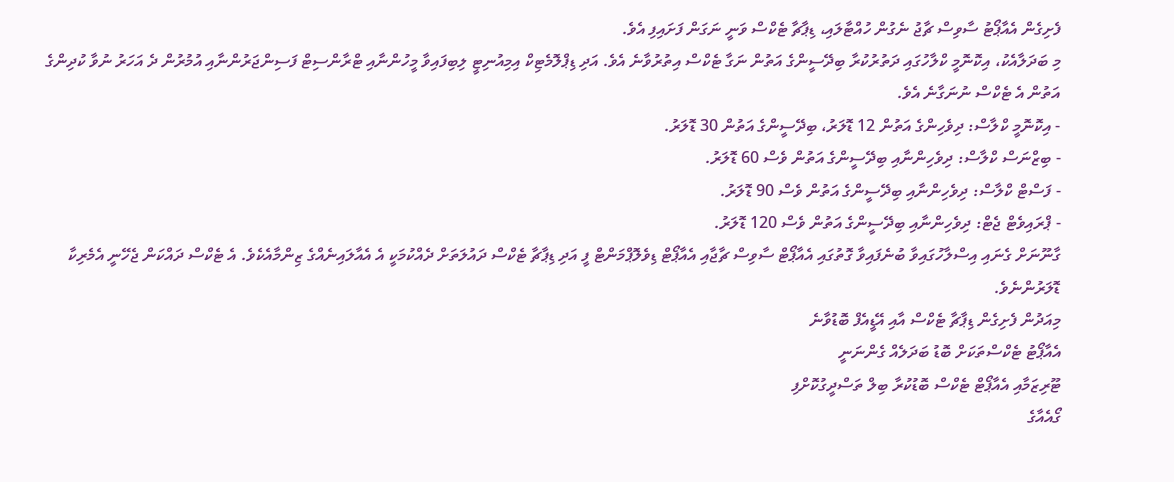ފެށިގެން އެއާޕޯޓު ސާވިސް ޗާޖު ނެގުން ހުއްޓާލައި، ޑިޕާޗާ ޓެކްސް ވަނީ ނަގަން ފަށައިފި އެވެ.
މި ބަދަލާއެކު، އިކޮނޮމީ ކްލާހުގައި ދަތުރުކުރާ ބިދޭސީންގެ އަތުން ނަގާ ޓެކްސް އިތުރުވާނެ އެވެ. އަދި ޑިޕްލޮމެޓިކް އިމިއުނިޓީ ލިބިފައިވާ މީހުންނާއި ޓްރާންސިޓް ފަސިންޖަރުންނާއި އުމުރުން ދެ އަހަރު ނުވާ ކުދިންގެ އަތުން އެ ޓެކްސް ނުނަގާނެ އެވެ.
- އިކޮނޮމީ ކްލާސް: ދިވެހިންގެ އަތުން 12 ޑޮލަރު، ބިދޭސީންގެ އަތުން 30 ޑޮލަރު.
- ބިޒްނަސް ކްލާސް: ދިވެހިންނާއި ބިދޭސީންގެ އަތުން ވެސް 60 ޑޮލަރު.
- ފަސްޓް ކްލާސް: ދިވެހިންނާއި ބިދޭސީންގެ އަތުން ވެސް 90 ޑޮލަރު.
- ޕްރައިވެޓް ޖެޓް: ދިވެހިންނާއި ބިދޭސީންގެ އަތުން ވެސް 120 ޑޮލަރު.
ގާނޫނަށް ގެނައި އިސްލާހުގައިވާ ބުނެފައިވާ ގޮތުގައި އެއާޕޯޓް ސާވިސް ޗާޖާއި އެއާޕޯޓް ޑިވެލޮޕްމަންޓް ފީ އަދި ޑިޕާޗާ ޓެކްސް ދައުލަތަށް ދެއްކުމަކީ އެ އެއާލައިނެއްގެ ޒިންމާއެކެވެ. އެ ޓެކްސް ދައްކަން ޖެހޭނީ އެމެރިކާ ޑޮލަރުންނެވެ.
މިއަދުން ފެށިގެން ޑިޕާޗާ ޓެކްސް އާއި އޭޑީއެފް ބޮޑުވާނެ
އެއާޕޯޓު ޓެކްސްތަކަށް ބޮޑު ބަދަލެއް ގެންނަނީ
ޓޫރިޒަމާއި އެއާޕޯޓް ޓެކްސް ބޮޑުކުރާ ބިލް ތަސްދީގުކޮށްފި
ގޯއެއާގެ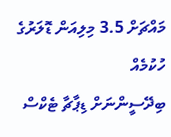މައްޗަށް 3.5 މިލިއަން ޑޮލަރުގެ ހުކުމެއް
ބިދޭސީންނަށް ޑިޕާޗާ ޓެކްސް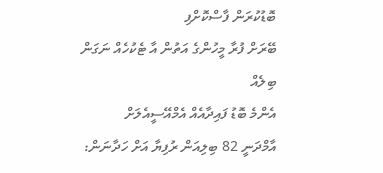ބޮޑުކުރަން ފާސްކޮށްފި
ބޭރަށް ފުރާ މީހުންގެ އަތުން އާ ޓެކުހެއް ނަގަން ބިލެއް
އެންމެ ބޮޑު ފައިދާއެއް އެމްއޭސީއެލަށް
އާމްދަނީ 82 ބިލިއަން ރުފިޔާ އަށް ހަދާނަން: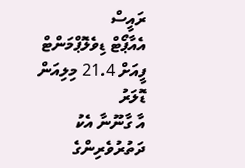ރައީސް
އެއާޕޯޓް ޑިވެލޮޕްމަންޓް ފީއަށް 21.4 މިލިއަން ޑޮލަރު
އާ ގާނޫނާ އެކު ދަތުރުވެރިންގެ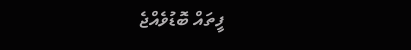ފީތައް ބޮޑުވެއްޖެ